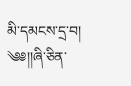མི་དམངས་དྲ་བ།
༄༅།།ཞི་ཅིན་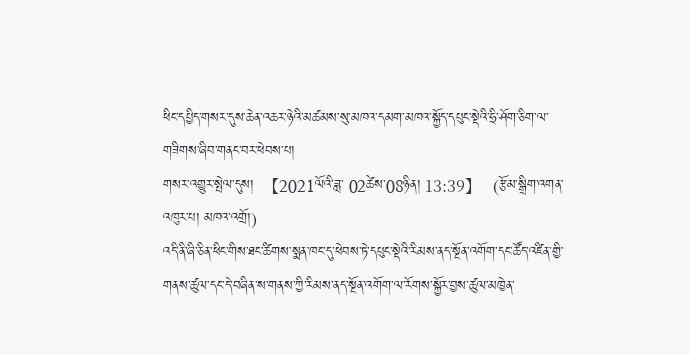ཕིང་དཔྱིད་གསར་དུས་ཆེན་འཆར་ཉེའི་མཚམས་སུ་མཁའ་དམག་མཁའ་སྐྱོད་དཔུང་སྡེའི་ཧྲི་ཤོག་ཅིག་ལ་
གཟིགས་ཞིབ་གནང་བར་ཕེབས་པ།
གསར་འགྱུར་སྤེལ་དུས།  【2021ལོའི་ཟླ་ 02ཚེས་08ཉིན། 13:39】   (རྩོམ་སྒྲིག་འགན་འཁུར་པ། མཁའ་འགྲོ།)
འདི་ནི་ཞི་ཅིན་ཕིང་གིས་ཐང་ཚིགས་སྨན་ཁང་དུ་ཕེབས་ཏེ་དཔུང་སྡེའི་རིམས་ནད་སྔོན་འགོག་དང་ཚོད་འཛིན་གྱི་གནས་ཚུལ་དང་དེ་བཞིན་ས་གནས་ཀྱི་རིམས་ནད་སྔོན་འགོག་ལ་རོགས་སྐྱོར་བྱས་ཚུལ་མཁྱེན་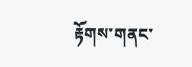རྟོགས་གནང་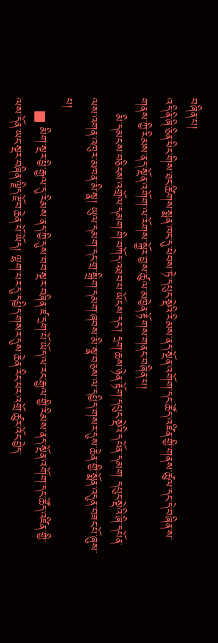བཞིན་པ།
འདི་ནི་ཞི་ཅིན་ཕིང་གིས་ཐང་ཚིགས་སྨན་ཁང་དུ་ཕེབས་ཏེ་དཔུང་སྡེའི་རིམས་ནད་སྔོན་འགོག་དང་ཚོད་འཛིན་གྱི་གནས་ཚུལ་དང་དེ་བཞིན་ས་གནས་ཀྱི་རིམས་ནད་སྔོན་འགོག་ལ་རོགས་སྐྱོར་བྱས་ཚུལ་མཁྱེན་རྟོགས་གནང་བཞིན་པ།
    མི་དམངས་བཅིངས་འགྲོལ་དམག་གི་བཀོད་འཐབ་པ་ཡོངས་དང་། དྲག་ཆས་ཉེན་རྟོག་དཔུང་སྡེའི་དཔོན་དམག དཔུང་སྡེའི་ཞི་དཔོན་ལས་འགན་འཁུར་མཁན་མི་སྣ། ཡུལ་དམག་དང་གྲ་སྒྲིག་དམག་ཞབས་མི་སྣ་བཅས་ལ་དཔྱིད་གསར་དུས་ཆེན་གྱི་སྨོན་འདུན་བཟང་པོ་ཞུས་པ།
   ■ མིག་སྔར་ཕྱི་རྒྱལ་དུ་རིམས་ནད་ཀྱི་དུས་བབ་སྔར་བཞིན་ཛ་དྲག་པོ་ཡོད་ལ་རང་རྒྱལ་གྱི་རིམས་ནད་སྔོན་འགོག་དང་ཚོད་འཛིན་གྱི་ལས་དོན་ཡང་སྔར་བཞིན་ལྗིད་རྫོབ་ཆེན་པོ་ཡོད། ལྷག་པར་དུ་དཔྱིད་གསར་དུས་ཆེན་རིང་ཕར་འགྲོ་ཚུར་འོང་བྱེད་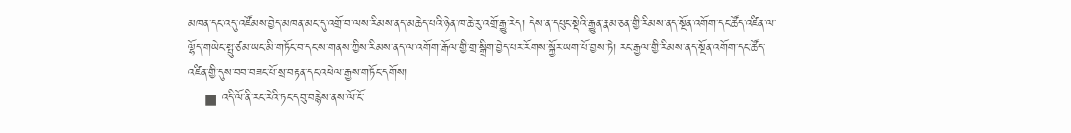མཁན་དང་འདུ་འཛོམས་བྱེད་མཁན་མང་དུ་འགྲོ་བ་ལས་རིམས་ནད་མཆེད་པའི་ཉེན་ཁ་ཆེ་རུ་འགྲོ་རྒྱུ་རེད། དེས་ན་དཔུང་སྡེའི་རྒྱུན་རྣམ་ཅན་གྱི་རིམས་ནད་སྔོན་འགོག་དང་ཚོད་འཛིན་ལ་ལྷོད་གཡེང་སྤུ་ཙམ་ཡང་མི་གཏོང་བ་དང་ས་གནས་ཀྱིས་རིམས་ནད་ལ་འགོག་རྒོལ་གྱི་གྲ་སྒྲིག་བྱེད་པར་རོགས་སྐྱོར་ཡག་པོ་བྱས་ཏེ། རང་རྒྱལ་གྱི་རིམས་ནད་སྔོན་འགོག་དང་ཚོད་འཛིན་གྱི་དུས་བབ་བཟང་པོ་སྲ་བརྟན་དང་འཕེལ་རྒྱས་གཏོང་དགོས།
    ■ འདི་ལོ་ནི་རང་རེའི་ཏང་དབུ་བརྙེས་ནས་ལོ་ངོ་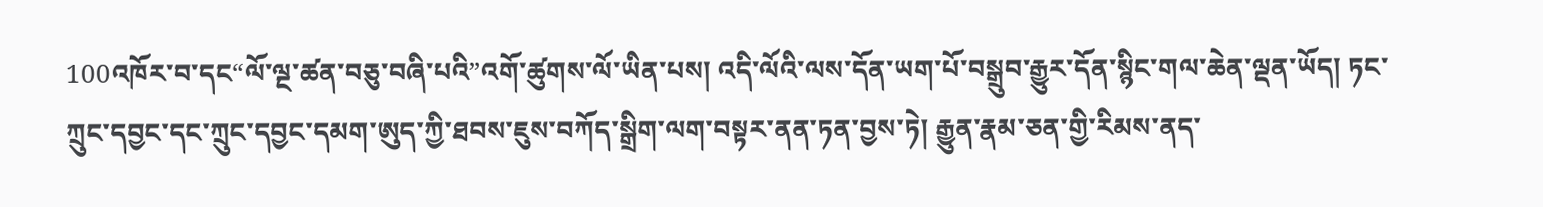100འཁོར་བ་དང“ལོ་ལྔ་ཚན་བཅུ་བཞི་པའི”འགོ་ཚུགས་ལོ་ཡིན་པས། འདི་ལོའི་ལས་དོན་ཡག་པོ་བསྒྲུབ་རྒྱུར་དོན་སྙིང་གལ་ཆེན་ལྡན་ཡོད། ཏང་ཀྲུང་དབྱང་དང་ཀྲུང་དབྱང་དམག་ཨུད་ཀྱི་ཐབས་ཇུས་བཀོད་སྒྲིག་ལག་བསྟར་ནན་ཏན་བྱས་ཏེ། རྒྱུན་རྣམ་ཅན་གྱི་རིམས་ནད་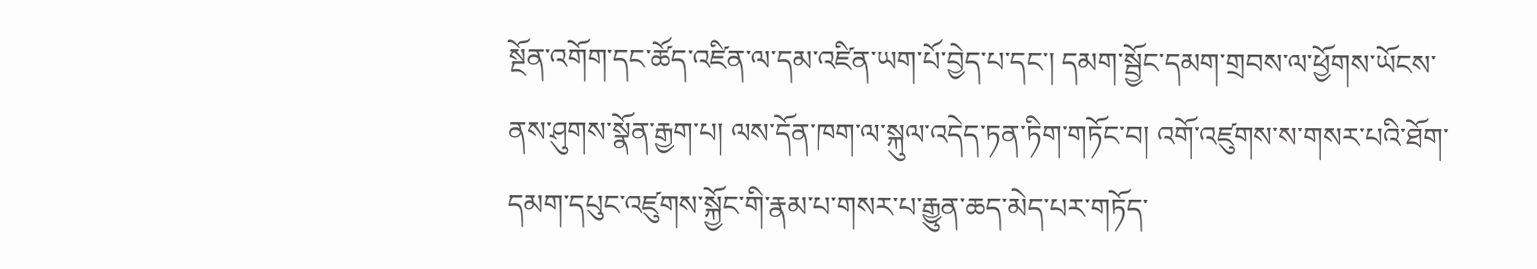སྔོན་འགོག་དང་ཚོད་འཛིན་ལ་དམ་འཛིན་ཡག་པོ་བྱེད་པ་དང་། དམག་སྦྱོང་དམག་གྲབས་ལ་ཕྱོགས་ཡོངས་ནས་ཤུགས་སྣོན་རྒྱག་པ། ལས་དོན་ཁག་ལ་སྐུལ་འདེད་ཏན་ཏིག་གཏོང་བ། འགོ་འཛུགས་ས་གསར་པའི་ཐོག་དམག་དཔུང་འཛུགས་སྐྱོང་གི་རྣམ་པ་གསར་པ་རྒྱུན་ཆད་མེད་པར་གཏོད་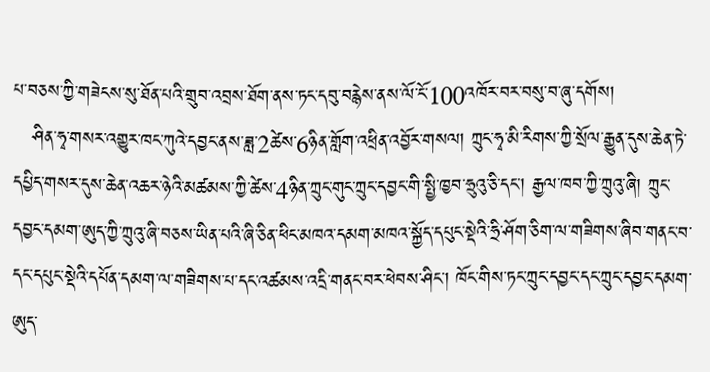པ་བཅས་ཀྱི་གཟེངས་སུ་ཐོན་པའི་གྲུབ་འབྲས་ཐོག་ནས་ཏང་དབུ་བརྙེས་ནས་ལོ་ངོ་100འཁོར་བར་བསུ་བ་ཞུ་དགོས།
   ཤིན་ཧྭ་གསར་འགྱུར་ཁང་ཀུའེ་དབྱང་ནས་ཟླ་2ཚེས་6ཉིན་གློག་འཕྲིན་འབྱོར་གསལ། ཀྲུང་ཧྭ་མི་རིགས་ཀྱི་སྲོལ་རྒྱུན་དུས་ཆེན་ཏེ་དཔྱིད་གསར་དུས་ཆེན་འཆར་ཉེའི་མཚམས་ཀྱི་ཚེས་4ཉིན་ཀྲུང་གུང་ཀྲུང་དབྱང་གི་སྤྱི་ཁྱབ་ཧྲུའུ་ཅི་དང་། རྒྱལ་ཁབ་ཀྱི་ཀྲུའུ་ཞི། ཀྲུང་དབྱང་དམག་ཨུད་ཀྱི་ཀྲུའུ་ཞི་བཅས་ཡིན་པའི་ཞི་ཅིན་ཕིང་མཁའ་དམག་མཁའ་སྐྱོད་དཔུང་སྡེའི་ཧྲི་ཤོག་ཅིག་ལ་གཟིགས་ཞིབ་གནང་བ་དང་དཔུང་སྡེའི་དཔོན་དམག་ལ་གཟིགས་པ་དང་འཚམས་འདྲི་གནང་བར་ཕེབས་ཤིང་། ཁོང་གིས་ཏང་ཀྲུང་དབྱང་དང་ཀྲུང་དབྱང་དམག་ཨུད་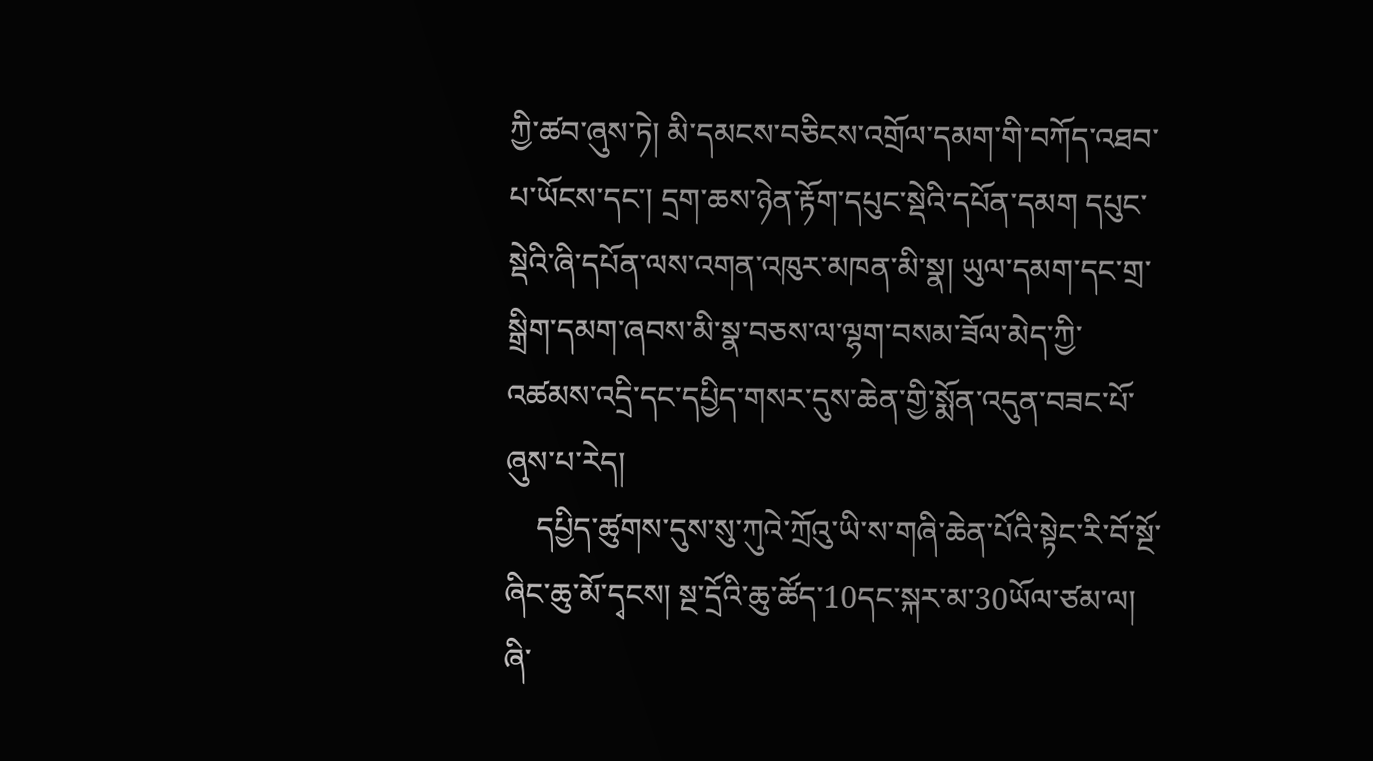ཀྱི་ཚབ་ཞུས་ཏེ། མི་དམངས་བཅིངས་འགྲོལ་དམག་གི་བཀོད་འཐབ་པ་ཡོངས་དང་། དྲག་ཆས་ཉེན་རྟོག་དཔུང་སྡེའི་དཔོན་དམག དཔུང་སྡེའི་ཞི་དཔོན་ལས་འགན་འཁུར་མཁན་མི་སྣ། ཡུལ་དམག་དང་གྲ་སྒྲིག་དམག་ཞབས་མི་སྣ་བཅས་ལ་ལྷག་བསམ་ཟོལ་མེད་ཀྱི་འཚམས་འདྲི་དང་དཔྱིད་གསར་དུས་ཆེན་གྱི་སྨོན་འདུན་བཟང་པོ་ཞུས་པ་རེད།
    དཔྱིད་ཚུགས་དུས་སུ་ཀུའེ་ཀྲོའུ་ཡི་ས་གཞི་ཆེན་པོའི་སྟེང་རི་བོ་སྔོ་ཞིང་ཆུ་མོ་དྭངས། སྔ་དྲོའི་ཆུ་ཚོད་10དང་སྐར་མ་30ཡོལ་ཙམ་ལ། ཞི་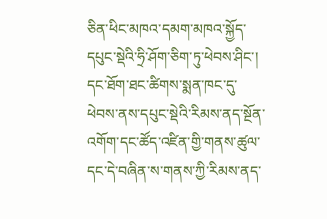ཅིན་ཕིང་མཁའ་དམག་མཁའ་སྐྱོད་དཔུང་སྡེའི་ཧྲི་ཤོག་ཅིག་ཏུ་ཕེབས་ཤིང་། དང་ཐོག་ཐང་ཚིགས་སྨན་ཁང་དུ་ཕེབས་ནས་དཔུང་སྡེའི་རིམས་ནད་སྔོན་འགོག་དང་ཚོད་འཛིན་གྱི་གནས་ཚུལ་དང་དེ་བཞིན་ས་གནས་ཀྱི་རིམས་ནད་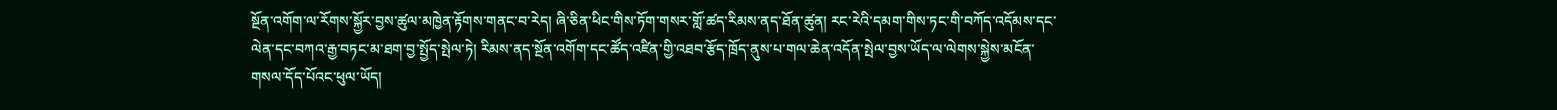སྔོན་འགོག་ལ་རོགས་སྐྱོར་བྱས་ཚུལ་མཁྱེན་རྟོགས་གནང་བ་རེད། ཞི་ཅིན་ཕིང་གིས་ཏོག་གསར་གློ་ཚད་རིམས་ནད་ཐོན་ཚུན། རང་རེའི་དམག་གིས་ཏང་གི་བཀོད་འདོམས་དང་ལེན་དང་བཀའ་རྒྱ་བཏང་མ་ཐག་བྱ་སྤྱོད་སྤེལ་ཏེ། རིམས་ནད་སྔོན་འགོག་དང་ཚོད་འཛིན་གྱི་འཐབ་རྩོད་ཁྲོད་ནུས་པ་གལ་ཆེན་འདོན་སྤེལ་བྱས་ཡོད་ལ་ལེགས་སྐྱེས་མངོན་གསལ་དོད་པོའང་ཕུལ་ཡོད།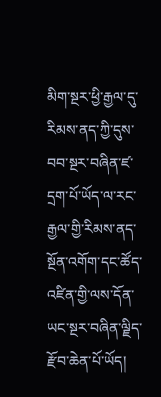མིག་སྔར་ཕྱི་རྒྱལ་དུ་རིམས་ནད་ཀྱི་དུས་བབ་སྔར་བཞིན་ཛ་དྲག་པོ་ཡོད་ལ་རང་རྒྱལ་གྱི་རིམས་ནད་སྔོན་འགོག་དང་ཚོད་འཛིན་གྱི་ལས་དོན་ཡང་སྔར་བཞིན་ལྗིད་རྫོབ་ཆེན་པོ་ཡོད།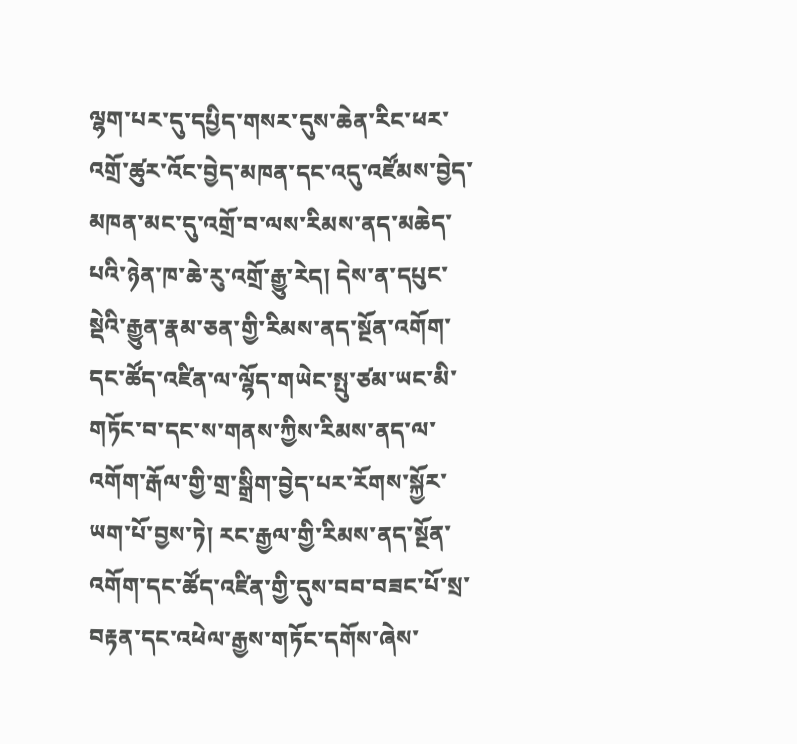ལྷག་པར་དུ་དཔྱིད་གསར་དུས་ཆེན་རིང་ཕར་འགྲོ་ཚུར་འོང་བྱེད་མཁན་དང་འདུ་འཛོམས་བྱེད་མཁན་མང་དུ་འགྲོ་བ་ལས་རིམས་ནད་མཆེད་པའི་ཉེན་ཁ་ཆེ་རུ་འགྲོ་རྒྱུ་རེད། དེས་ན་དཔུང་སྡེའི་རྒྱུན་རྣམ་ཅན་གྱི་རིམས་ནད་སྔོན་འགོག་དང་ཚོད་འཛིན་ལ་ལྷོད་གཡེང་སྤུ་ཙམ་ཡང་མི་གཏོང་བ་དང་ས་གནས་ཀྱིས་རིམས་ནད་ལ་འགོག་རྒོལ་གྱི་གྲ་སྒྲིག་བྱེད་པར་རོགས་སྐྱོར་ཡག་པོ་བྱས་ཏེ། རང་རྒྱལ་གྱི་རིམས་ནད་སྔོན་འགོག་དང་ཚོད་འཛིན་གྱི་དུས་བབ་བཟང་པོ་སྲ་བརྟན་དང་འཕེལ་རྒྱས་གཏོང་དགོས་ཞེས་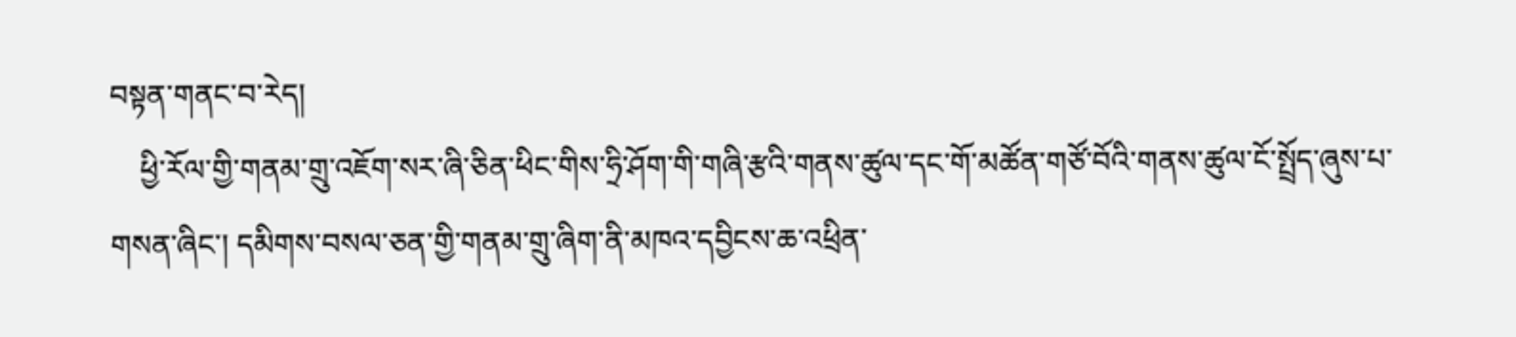བསྟན་གནང་བ་རེད།
    ཕྱི་རོལ་གྱི་གནམ་གྲུ་འཇོག་སར་ཞི་ཅིན་ཕིང་གིས་ཧྲི་ཤོག་གི་གཞི་རྩའི་གནས་ཚུལ་དང་གོ་མཚོན་གཙོ་བོའི་གནས་ཚུལ་ངོ་སྤྲོད་ཞུས་པ་གསན་ཞིང་། དམིགས་བསལ་ཅན་གྱི་གནམ་གྲུ་ཞིག་ནི་མཁའ་དབྱིངས་ཆ་འཕྲིན་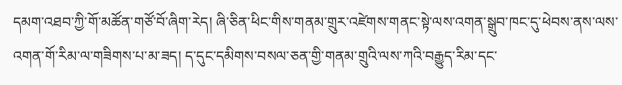དམག་འཐབ་ཀྱི་གོ་མཚོན་གཙོ་བོ་ཞིག་རེད། ཞི་ཅིན་ཕིང་གིས་གནམ་གྲུར་འཛེགས་གནང་སྟེ་ལས་འགན་སྒྲུབ་ཁང་དུ་ཕེབས་ནས་ལས་འགན་གོ་རིམ་ལ་གཟིགས་པ་མ་ཟད། ད་དུང་དམིགས་བསལ་ཅན་གྱི་གནམ་གྲུའི་ལས་ཀའི་བརྒྱུད་རིམ་དང་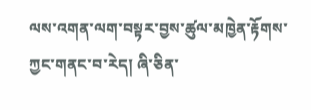ལས་འགན་ལག་བསྟར་བྱས་ཚུལ་མཁྱེན་རྟོགས་ཀྱང་གནང་བ་རེད། ཞི་ཅིན་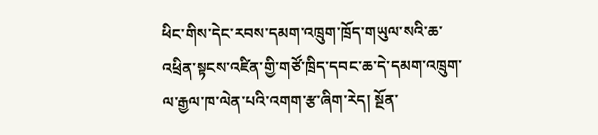ཕིང་གིས་དེང་རབས་དམག་འཁྲུག་ཁྲོད་གཡུལ་སའི་ཆ་འཕྲིན་སྟངས་འཛིན་གྱི་གཙོ་ཁྲིད་དབང་ཆ་དེ་དམག་འཁྲུག་ལ་རྒྱལ་ཁ་ལེན་པའི་འགག་རྩ་ཞིག་རེད། སྔོན་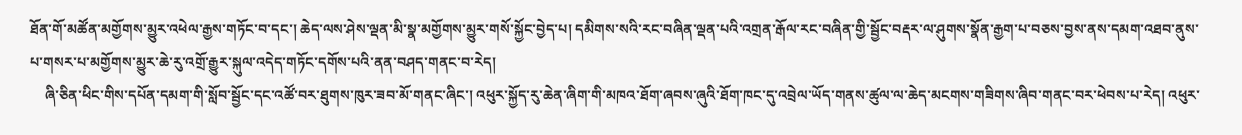ཐོན་གོ་མཚོན་མགྱོགས་མྱུར་འཕེལ་རྒྱས་གཏོང་བ་དང་། ཆེད་ལས་ཤེས་ལྡན་མི་སྣ་མགྱོགས་མྱུར་གསོ་སྐྱོང་བྱེད་པ། དམིགས་སའི་རང་བཞིན་ལྡན་པའི་འགྲན་རྒོལ་རང་བཞིན་གྱི་སྦྱོང་བརྡར་ལ་ཤུགས་སྣོན་རྒྱག་པ་བཅས་བྱས་ནས་དམག་འཐབ་ནུས་པ་གསར་པ་མགྱོགས་མྱུར་ཆེ་རུ་འགྲོ་རྒྱུར་སྐུལ་འདེད་གཏོང་དགོས་པའི་ནན་བཤད་གནང་བ་རེད།
    ཞི་ཅིན་ཕིང་གིས་དཔོན་དམག་གི་སློབ་སྦྱོང་དང་འཚོ་བར་ཐུགས་ཁུར་ཟབ་མོ་གནང་ཞིང་། འཕུར་སྐྱོད་རུ་ཆེན་ཞིག་གི་མཁའ་ཐོག་ཞབས་ཞུའི་ཐོག་ཁང་དུ་འབྲེལ་ཡོད་གནས་ཚུལ་ལ་ཆེད་མངགས་གཟིགས་ཞིབ་གནང་བར་ཕེབས་པ་རེད། འཕུར་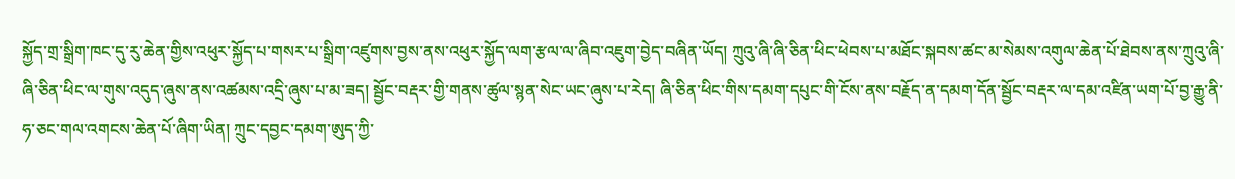སྐྱོད་གྲ་སྒྲིག་ཁང་དུ་རུ་ཆེན་གྱིས་འཕུར་སྐྱོད་པ་གསར་པ་སྒྲིག་འཛུགས་བྱས་ནས་འཕུར་སྐྱོད་ལག་རྩལ་ལ་ཞིབ་འཇུག་བྱེད་བཞིན་ཡོད། ཀྲུའུ་ཞི་ཞི་ཅིན་ཕིང་ཕེབས་པ་མཐོང་སྐབས་ཚང་མ་སེམས་འགུལ་ཆེན་པོ་ཐེབས་ནས་ཀྲུའུ་ཞི་ཞི་ཅིན་ཕིང་ལ་གུས་འདུད་ཞུས་ནས་འཚམས་འདྲི་ཞུས་པ་མ་ཟད། སྦྱོང་བརྡར་གྱི་གནས་ཚུལ་སྙན་སེང་ཡང་ཞུས་པ་རེད། ཞི་ཅིན་ཕིང་གིས་དམག་དཔུང་གི་ངོས་ནས་བརྗོད་ན་དམག་དོན་སྦྱོང་བརྡར་ལ་དམ་འཛིན་ཡག་པོ་བྱ་རྒྱུ་ནི་ཧ་ཅང་གལ་འགངས་ཆེན་པོ་ཞིག་ཡིན། ཀྲུང་དབྱང་དམག་ཨུད་ཀྱི་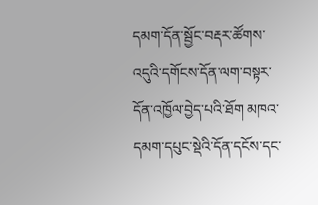དམག་དོན་སྦྱོང་བརྡར་ཚོགས་འདུའི་དགོངས་དོན་ལག་བསྟར་དོན་འཁྱོལ་བྱེད་པའི་ཐོག མཁའ་དམག་དཔུང་སྡེའི་དོན་དངོས་དང་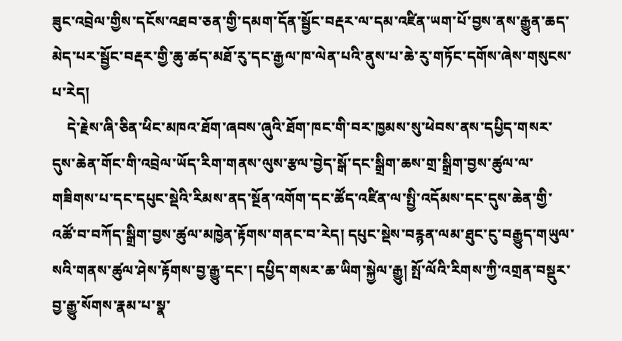ཟུང་འབྲེལ་གྱིས་དངོས་འཐབ་ཅན་གྱི་དམག་དོན་སྦྱོང་བརྡར་ལ་དམ་འཛིན་ཡག་པོ་བྱས་ནས་རྒྱུན་ཆད་མེད་པར་སྦྱོང་བརྡར་གྱི་ཆུ་ཚད་མཐོ་རུ་དང་རྒྱལ་ཁ་ལེན་པའི་ནུས་པ་ཆེ་རུ་གཏོང་དགོས་ཞེས་གསུངས་པ་རེད།
    དེ་རྗེས་ཞི་ཅིན་ཕིང་མཁའ་ཐོག་ཞབས་ཞུའི་ཐོག་ཁང་གི་བར་ཁྱམས་སུ་ཕེབས་ནས་དཔྱིད་གསར་དུས་ཆེན་གོང་གི་འབྲེལ་ཡོད་རིག་གནས་ལུས་རྩལ་བྱེད་སྒོ་དང་སྒྲིག་ཆས་གྲ་སྒྲིག་བྱས་ཚུལ་ལ་གཟིགས་པ་དང་དཔུང་སྡེའི་རིམས་ནད་སྔོན་འགོག་དང་ཚོད་འཛིན་ལ་སྤྱི་འདོམས་དང་དུས་ཆེན་གྱི་འཚོ་བ་བཀོད་སྒྲིག་བྱས་ཚུལ་མཁྱེན་རྟོགས་གནང་བ་རེད། དཔུང་སྡེས་བརྙན་ལམ་ཐུང་ངུ་བརྒྱུད་གཡུལ་སའི་གནས་ཚུལ་ཤེས་རྟོགས་བྱ་རྒྱུ་དང་། དཔྱིད་གསར་ཆ་ཡིག་སྐྱེལ་རྒྱུ། སྤོ་ལོའི་རིགས་ཀྱི་འགྲན་བསྡུར་བྱ་རྒྱུ་སོགས་རྣམ་པ་སྣ་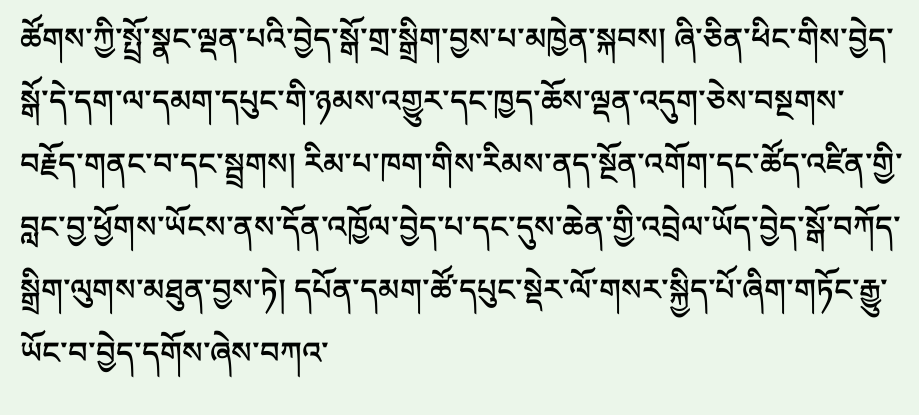ཚོགས་ཀྱི་སྤྲོ་སྣང་ལྡན་པའི་བྱེད་སྒོ་གྲ་སྒྲིག་བྱས་པ་མཁྱེན་སྐབས། ཞི་ཅིན་ཕིང་གིས་བྱེད་སྒོ་དེ་དག་ལ་དམག་དཔུང་གི་ཉམས་འགྱུར་དང་ཁྱད་ཆོས་ལྡན་འདུག་ཅེས་བསྔགས་བརྗོད་གནང་བ་དང་སྦྲགས། རིམ་པ་ཁག་གིས་རིམས་ནད་སྔོན་འགོག་དང་ཚོད་འཛིན་གྱི་བླང་བྱ་ཕྱོགས་ཡོངས་ནས་དོན་འཁྱོལ་བྱེད་པ་དང་དུས་ཆེན་གྱི་འབྲེལ་ཡོད་བྱེད་སྒོ་བཀོད་སྒྲིག་ལུགས་མཐུན་བྱས་ཏེ། དཔོན་དམག་ཚོ་དཔུང་སྡེར་ལོ་གསར་སྐྱིད་པོ་ཞིག་གཏོང་རྒྱུ་ཡོང་བ་བྱེད་དགོས་ཞེས་བཀའ་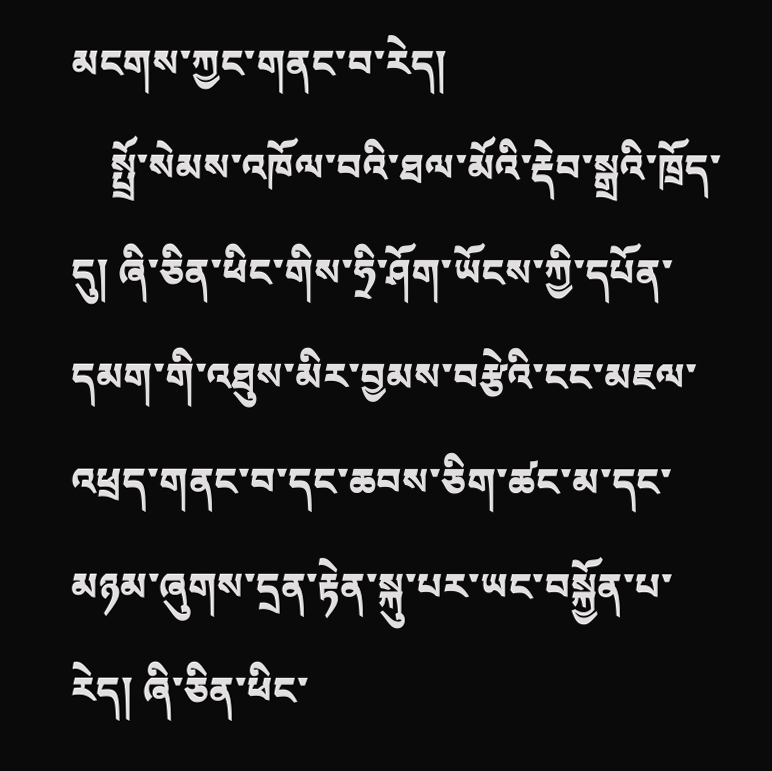མངགས་ཀྱང་གནང་བ་རེད།
    སྤྲོ་སེམས་འཁོལ་བའི་ཐལ་མོའི་རྡེབ་སྒྲའི་ཁྲོད་དུ། ཞི་ཅིན་ཕིང་གིས་ཧྲི་ཤོག་ཡོངས་ཀྱི་དཔོན་དམག་གི་འཐུས་མིར་བྱམས་བརྩེའི་ངང་མཇལ་འཕྲད་གནང་བ་དང་ཆབས་ཅིག་ཚང་མ་དང་མཉམ་ཞུགས་དྲན་རྟེན་སྐུ་པར་ཡང་བསྐྱོན་པ་རེད། ཞི་ཅིན་ཕིང་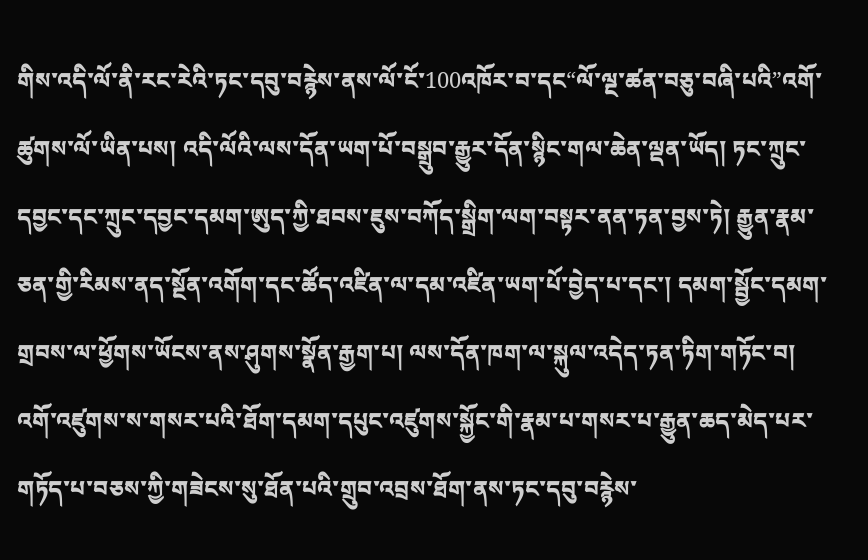གིས་འདི་ལོ་ནི་རང་རེའི་ཏང་དབུ་བརྙེས་ནས་ལོ་ངོ་100འཁོར་བ་དང“ལོ་ལྔ་ཚན་བཅུ་བཞི་པའི”འགོ་ཚུགས་ལོ་ཡིན་པས། འདི་ལོའི་ལས་དོན་ཡག་པོ་བསྒྲུབ་རྒྱུར་དོན་སྙིང་གལ་ཆེན་ལྡན་ཡོད། ཏང་ཀྲུང་དབྱང་དང་ཀྲུང་དབྱང་དམག་ཨུད་ཀྱི་ཐབས་ཇུས་བཀོད་སྒྲིག་ལག་བསྟར་ནན་ཏན་བྱས་ཏེ། རྒྱུན་རྣམ་ཅན་གྱི་རིམས་ནད་སྔོན་འགོག་དང་ཚོད་འཛིན་ལ་དམ་འཛིན་ཡག་པོ་བྱེད་པ་དང་། དམག་སྦྱོང་དམག་གྲབས་ལ་ཕྱོགས་ཡོངས་ནས་ཤུགས་སྣོན་རྒྱག་པ། ལས་དོན་ཁག་ལ་སྐུལ་འདེད་ཏན་ཏིག་གཏོང་བ། འགོ་འཛུགས་ས་གསར་པའི་ཐོག་དམག་དཔུང་འཛུགས་སྐྱོང་གི་རྣམ་པ་གསར་པ་རྒྱུན་ཆད་མེད་པར་གཏོད་པ་བཅས་ཀྱི་གཟེངས་སུ་ཐོན་པའི་གྲུབ་འབྲས་ཐོག་ནས་ཏང་དབུ་བརྙེས་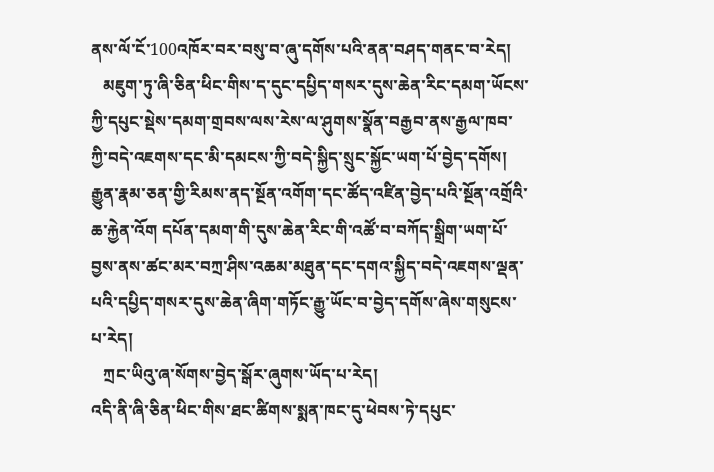ནས་ལོ་ངོ་100འཁོར་བར་བསུ་བ་ཞུ་དགོས་པའི་ནན་བཤད་གནང་བ་རེད།
   མཇུག་ཏུ་ཞི་ཅིན་ཕིང་གིས་ད་དུང་དཔྱིད་གསར་དུས་ཆེན་རིང་དམག་ཡོངས་ཀྱི་དཔུང་སྡེས་དམག་གྲབས་ལས་རེས་ལ་ཤུགས་སྣོན་བརྒྱབ་ནས་རྒྱལ་ཁབ་ཀྱི་བདེ་འཇགས་དང་མི་དམངས་ཀྱི་བདེ་སྐྱིད་སྲུང་སྐྱོང་ཡག་པོ་བྱེད་དགོས། རྒྱུན་རྣམ་ཅན་གྱི་རིམས་ནད་སྔོན་འགོག་དང་ཚོད་འཛིན་བྱེད་པའི་སྔོན་འགྲོའི་ཆ་རྐྱེན་འོག དཔོན་དམག་གི་དུས་ཆེན་རིང་གི་འཚོ་བ་བཀོད་སྒྲིག་ཡག་པོ་བྱས་ནས་ཚང་མར་བཀྲ་ཤིས་འཆམ་མཐུན་དང་དགའ་སྐྱིད་བདེ་འཇགས་ལྡན་པའི་དཔྱིད་གསར་དུས་ཆེན་ཞིག་གཏོང་རྒྱུ་ཡོང་བ་བྱེད་དགོས་ཞེས་གསུངས་པ་རེད།
   ཀྲང་ཡིའུ་ཞ་སོགས་བྱེད་སྒོར་ཞུགས་ཡོད་པ་རེད།
འདི་ནི་ཞི་ཅིན་ཕིང་གིས་ཐང་ཚིགས་སྨན་ཁང་དུ་ཕེབས་ཏེ་དཔུང་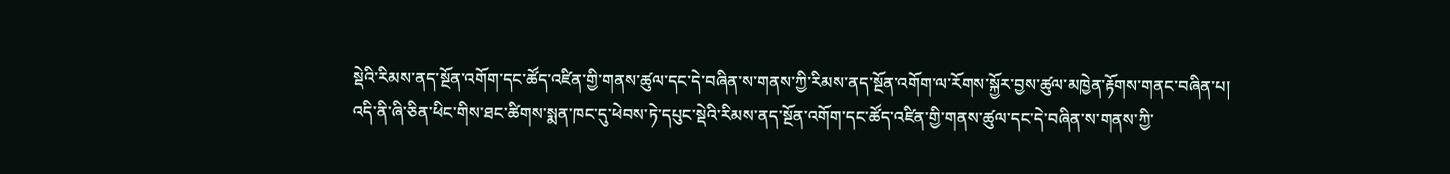སྡེའི་རིམས་ནད་སྔོན་འགོག་དང་ཚོད་འཛིན་གྱི་གནས་ཚུལ་དང་དེ་བཞིན་ས་གནས་ཀྱི་རིམས་ནད་སྔོན་འགོག་ལ་རོགས་སྐྱོར་བྱས་ཚུལ་མཁྱེན་རྟོགས་གནང་བཞིན་པ།
འདི་ནི་ཞི་ཅིན་ཕིང་གིས་ཐང་ཚིགས་སྨན་ཁང་དུ་ཕེབས་ཏེ་དཔུང་སྡེའི་རིམས་ནད་སྔོན་འགོག་དང་ཚོད་འཛིན་གྱི་གནས་ཚུལ་དང་དེ་བཞིན་ས་གནས་ཀྱི་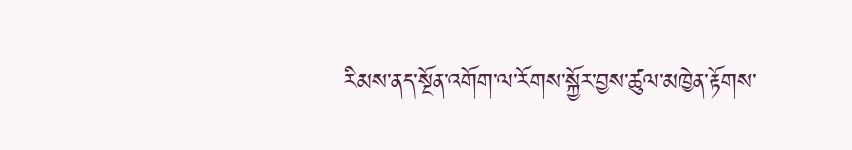རིམས་ནད་སྔོན་འགོག་ལ་རོགས་སྐྱོར་བྱས་ཚུལ་མཁྱེན་རྟོགས་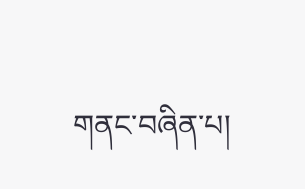གནང་བཞིན་པ།